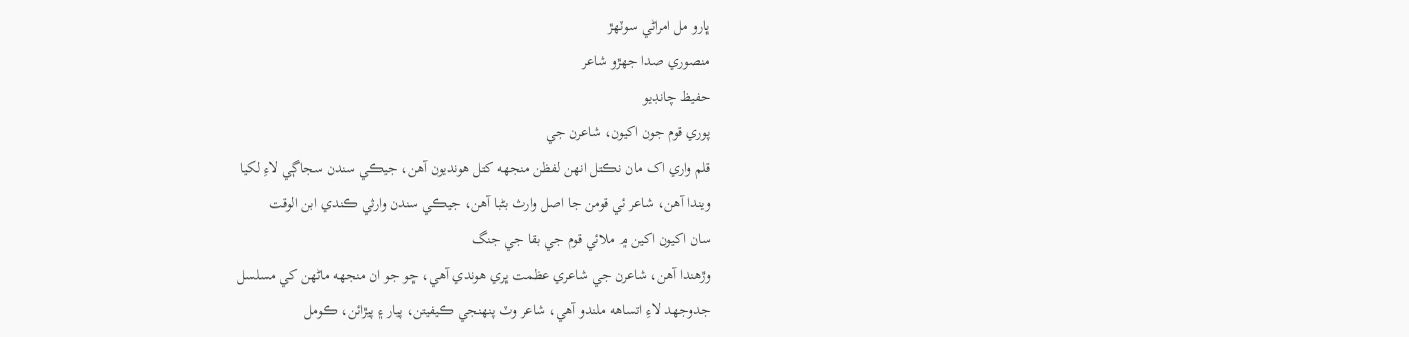ڀارو مل امراڻي سوٽهڙ
منصوري صدا جهڙو شاعر
حفيظ چانڊيو
پوري قوم جون اکيون، شاعرن جي
قلم واري اک مان نڪتل انهن لفظن منجهه کتل هونديون آهن، جيڪي سندن سجاڳي لاءِ لکيا
ويندا آهن، شاعر ئي قومن جا اصل وارث بڻبا آهن، جيڪي سندن وارثي ڪندي ابن الوقت
سان اکيون اکين ۾ ملائي قوم جي بقا جي جنگ
وڙهندا آهن، شاعرن جي شاعري عظمت ڀري هوندي آهي، ڇو جو ان منجهه ماڻهن کي مسلسل
جدوجهد لاءِ اتساهه ملندو آهي، شاعر وٽ پنهنجي ڪيفيتن، پيار ۽ پيڙائن، ڪومل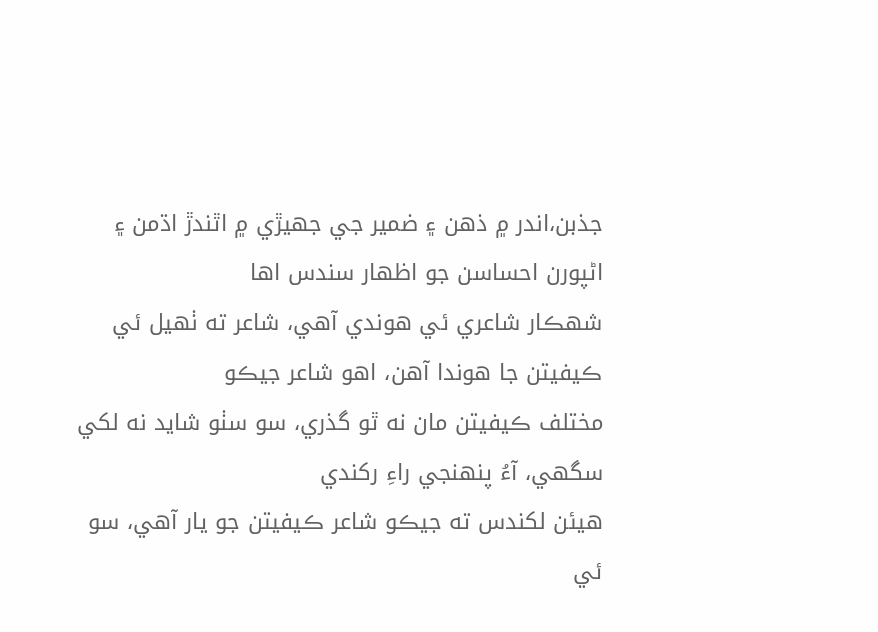جذبن،اندر ۾ ذهن ۽ ضمير جي جهيڙي ۾ اٿندڙ اڌمن ۽ اڻپورن احساسن جو اظهار سندس اها
شهڪار شاعري ئي هوندي آهي، شاعر ته ٺهيل ئي ڪيفيتن جا هوندا آهن، اهو شاعر جيڪو
مختلف ڪيفيتن مان نه ٿو گذري، سو سٺو شايد نه لکي سگهي، آءُ پنهنجي راءِ رکندي
هيئن لکندس ته جيڪو شاعر ڪيفيتن جو يار آهي، سو ئي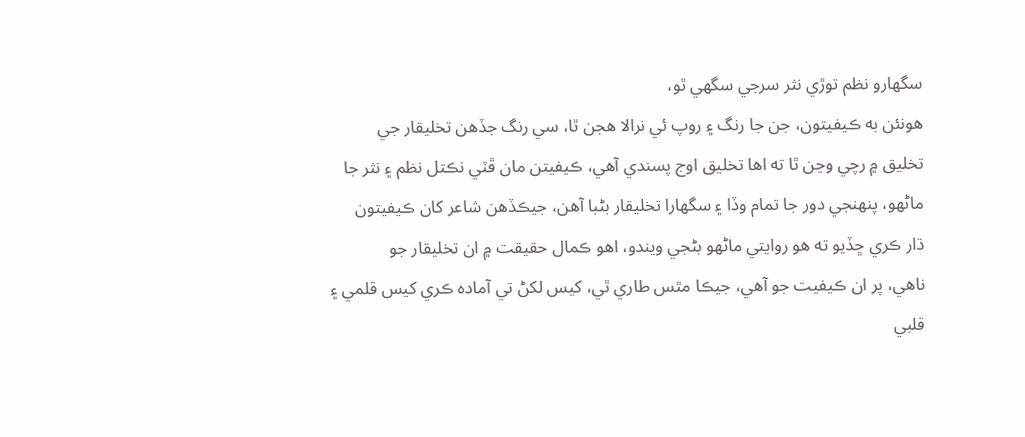سگهارو نظم توڙي نثر سرجي سگهي ٿو،
هونئن به ڪيفيتون، جن جا رنگ ۽ روپ ئي نرالا هجن ٿا، سي رنگ جڏهن تخليقار جي
تخليق ۾ رچي وڃن ٿا ته اها تخليق اوج پسندي آهي، ڪيفيتن مان ڦٽي نڪتل نظم ۽ نثر جا
ماڻهو، پنهنجي دور جا تمام وڏا ۽ سگهارا تخليقار بڻبا آهن، جيڪڏهن شاعر کان ڪيفيتون
ڌار ڪري ڇڏيو ته هو روايتي ماڻهو بڻجي ويندو، اهو ڪمال حقيقت ۾ ان تخليقار جو
ناهي، پر ان ڪيفيت جو آهي، جيڪا مٿس طاري ٿي، کيس لکڻ تي آماده ڪري کيس قلمي ۽
قلبي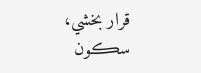قرار بخشي، سڪون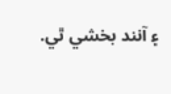۽ آنند بخشي ٿي.